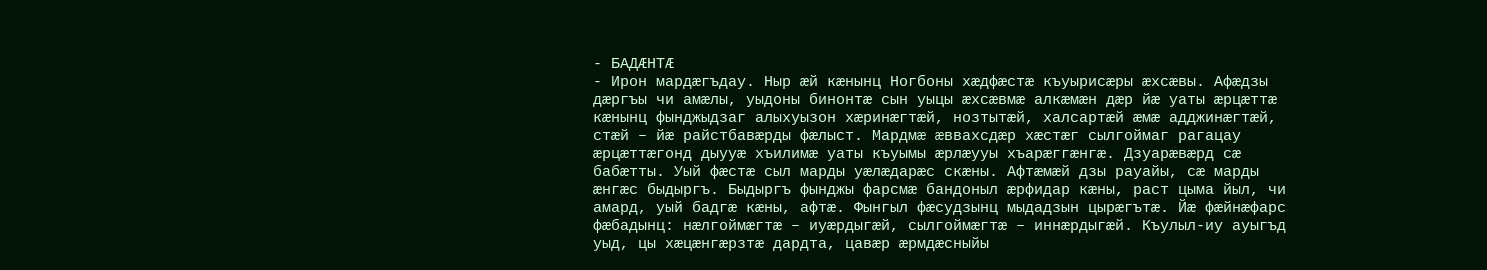- БАДÆНТÆ
- Ирон мардæгъдау. Ныр æй кæнынц Ногбоны хæдфæстæ къуырисæры æхсæвы. Афæдзы дæргъы чи амæлы, уыдоны бинонтæ сын уыцы æхсæвмæ алкæмæн дæр йæ уаты æрцæттæ кæнынц фынджыдзаг алыхуызон хæринæгтæй, нозтытæй, халсартæй æмæ адджинæгтæй, стæй – йæ райстбавæрды фæлыст. Мардмæ æввахсдæр хæстæг сылгоймаг рагацау æрцæттæгонд дыууæ хъилимæ уаты къуымы æрлæууы хъарæггæнгæ. Дзуарæвæрд сæ бабæтты. Уый фæстæ сыл марды уæлæдарæс скæны. Афтæмæй дзы рауайы, сæ марды æнгæс быдыргъ. Быдыргъ фынджы фарсмæ бандоныл æрфидар кæны, раст цыма йыл, чи амард, уый бадгæ кæны, афтæ. Фынгыл фæсудзынц мыдадзын цырæгътæ. Йæ фæйнæфарс фæбадынц: нæлгоймæгтæ – иуæрдыгæй, сылгоймæгтæ – иннæрдыгæй. Къулыл-иу ауыгъд уыд, цы хæцæнгæрзтæ дардта, цавæр æрмдæсныйы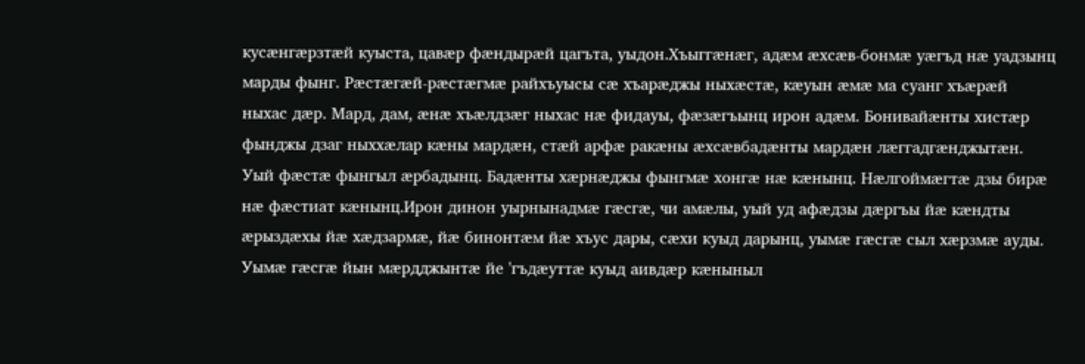кусæнгæрзтæй куыста, цавæр фæндырæй цагъта, уыдон.Хъыггæнæг, адæм æхсæв-бонмæ уæгъд нæ уадзынц марды фынг. Рæстæгæй-рæстæгмæ райхъуысы сæ хъарæджы ныхæстæ, кæуын æмæ ма суанг хъæрæй ныхас дæр. Мард, дам, æнæ хъæлдзæг ныхас нæ фидауы, фæзæгъынц ирон адæм. Бонивайæнты хистæр фынджы дзаг ныххæлар кæны мардæн, стæй арфæ ракæны æхсæвбадæнты мардæн лæггадгæнджытæн. Уый фæстæ фынгыл æрбадынц. Бадæнты хæрнæджы фынгмæ хонгæ нæ кæнынц. Нæлгоймæгтæ дзы бирæ нæ фæстиат кæнынц.Ирон динон уырнынадмæ гæсгæ, чи амæлы, уый уд афæдзы дæргъы йæ кæндты æрыздæхы йæ хæдзармæ, йæ бинонтæм йæ хъус дары, сæхи куыд дарынц, уымæ гæсгæ сыл хæрзмæ ауды. Уымæ гæсгæ йын мæрдджынтæ йе 'гъдæуттæ куыд аивдæр кæныныл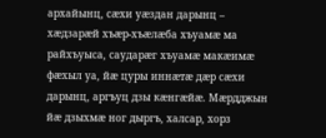архайынц, сæхи уæздан дарынц – хæдзарæй хъæр-хъæлæба хъуамæ ма райхъуыса, саударæг хъуамæ макæимæ фæхыл уа, йæ цуры иннæтæ дæр сæхи дарынц, аргъуц дзы кæнгæйæ. Мæрдджын йæ дзыхмæ ног дыргъ, халсар, хорз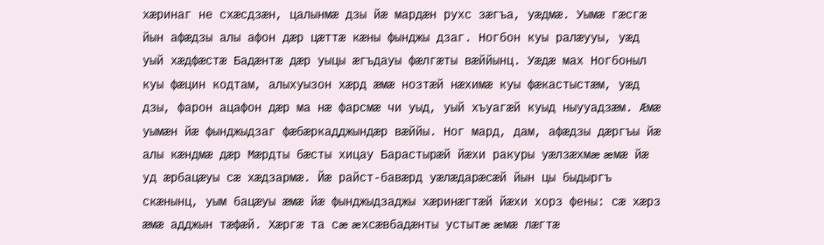хæринаг не схæсдзæн, цалынмæ дзы йæ мардæн рухс зæгъа, уæдмæ. Уымæ гæсгæ йын афæдзы алы афон дæр цæттæ кæны фынджы дзаг. Ногбон куы ралæууы, уæд уый хæдфæстæ Бадæнтæ дæр уыцы æгъдауы фæлгæты вæййынц. Уæдæ мах Ногбоныл куы фæцин кодтам, алыхуызон хæрд æмæ нозтæй нæхимæ куы фæкастыстæм, уæд дзы, фарон ацафон дæр ма нæ фарсмæ чи уыд, уый хъуагæй куыд ныууадзæм. Æмæ уымæн йæ фынджыдзаг фæбæркадджындæр вæййы. Ног мард, дам, афæдзы дæргъы йæ алы кæндмæ дæр Мæрдты бæсты хицау Барастырæй йæхи ракуры уæлзæхмæ æмæ йæ уд æрбацæуы сæ хæдзармæ. Йæ райст-бавæрд уæлæдарæсæй йын цы быдыргъ скæнынц, уым бацæуы æмæ йæ фынджыдзаджы хæринæгтæй йæхи хорз фены: сæ хæрз æмæ адджын тæфæй. Хæргæ та сæ æхсæвбадæнты устытæ æмæ лæгтæ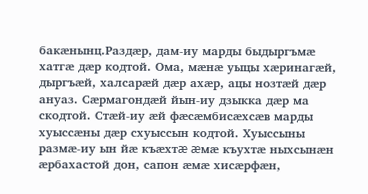бакæнынц.Раздæр, дам-иу марды быдыргъмæ хатгæ дæр кодтой. Ома, мæнæ уыцы хæринагæй, дыргъæй, халсарæй дæр ахæр, ацы нозтæй дæр ануаз. Сæрмагондæй йын-иу дзыкка дæр ма скодтой. Стæй-иу æй фæсæмбисæхсæв марды хуыссæны дæр схуыссын кодтой. Хуыссыны размæ-иу ын йæ къæхтæ æмæ къухтæ ныхсынæн æрбахастой дон, сапон æмæ хисæрфæн,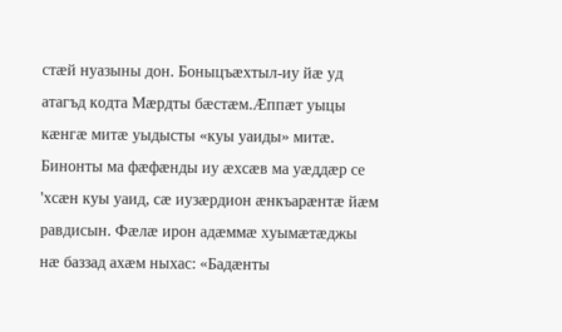стæй нуазыны дон. Боныцъæхтыл-иу йæ уд атагъд кодта Мæрдты бæстæм.Æппæт уыцы кæнгæ митæ уыдысты «куы уаиды» митæ. Бинонты ма фæфæнды иу æхсæв ма уæддæр се 'хсæн куы уаид, сæ иузæрдион æнкъарæнтæ йæм равдисын. Фæлæ ирон адæммæ хуымæтæджы нæ баззад ахæм ныхас: «Бадæнты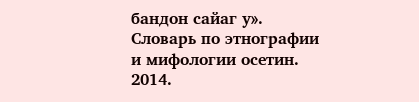бандон сайаг у».
Словарь по этнографии и мифологии осетин. 2014.